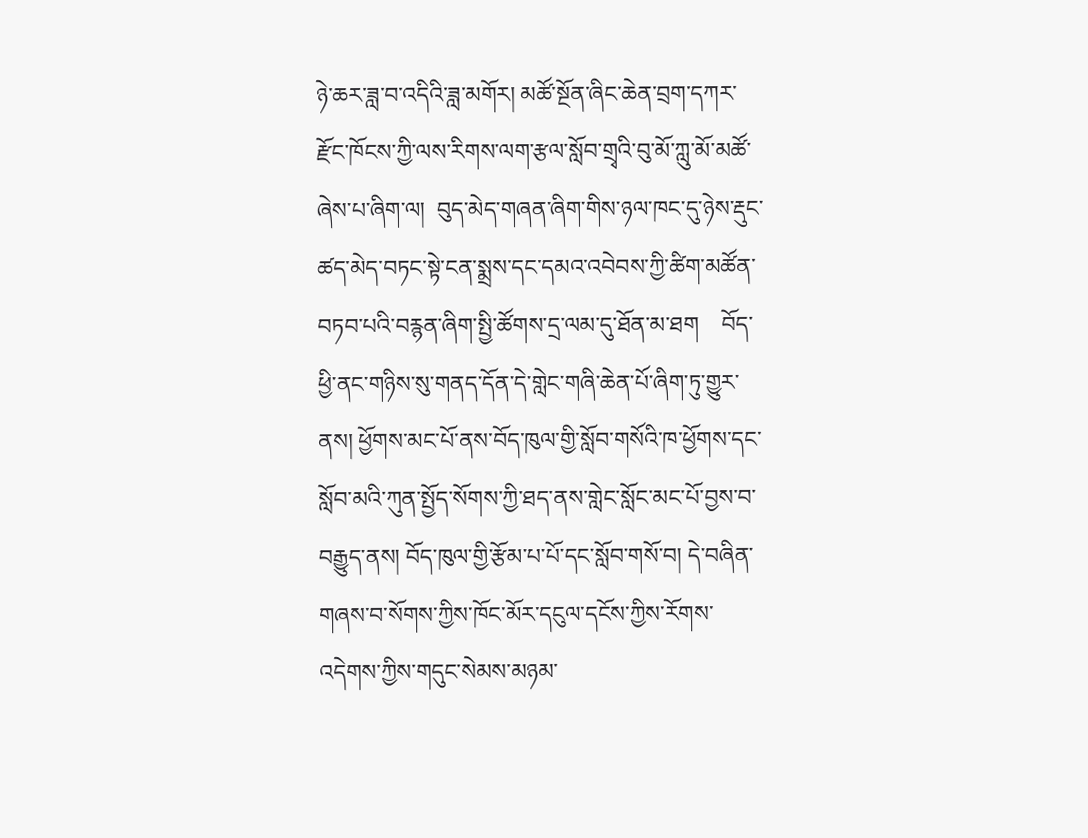ཉེ་ཆར་ཟླ་བ་འདིའི་ཟླ་མགོར། མཚོ་སྔོན་ཞིང་ཆེན་བྲག་དཀར་རྫོང་ཁོངས་ཀྱི་ལས་རིགས་ལག་རྩལ་སློབ་གྲྭའི་བུ་མོ་ཀླུ་མོ་མཚོ་ཞེས་པ་ཞིག་ལ།  བུད་མེད་གཞན་ཞིག་གིས་ཉལ་ཁང་དུ་ཉེས་རྡུང་ཚད་མེད་བཏང་སྟེ་ངན་སྨྲས་དང་དམའ་འབེབས་ཀྱི་ཚིག་མཚོན་བཏབ་པའི་བརྙན་ཞིག་སྤྱི་ཚོགས་དྲ་ལམ་དུ་ཐོན་མ་ཐག    བོད་ཕྱི་ནང་གཉིས་སུ་གནད་དོན་དེ་གླེང་གཞི་ཆེན་པོ་ཞིག་ཏུ་གྱུར་ནས། ཕྱོགས་མང་པོ་ནས་བོད་ཁུལ་གྱི་སློབ་གསོའི་ཁ་ཕྱོགས་དང་སློབ་མའི་ཀུན་སྤྱོད་སོགས་ཀྱི་ཐད་ནས་གླེང་སློང་མང་པོ་བྱས་བ་བརྒྱུད་ནས། བོད་ཁུལ་གྱི་རྩོམ་པ་པོ་དང་སློབ་གསོ་བ། དེ་བཞིན་གཞས་བ་སོགས་ཀྱིས་ཁོང་མོར་དངུལ་དངོས་ཀྱིས་རོགས་འདེགས་ཀྱིས་གདུང་སེམས་མཉམ་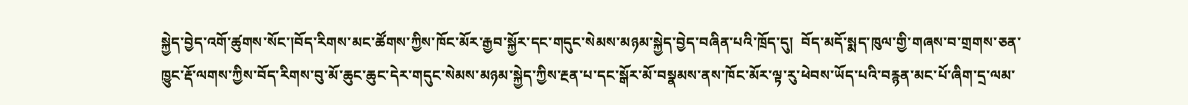སྐྱེད་བྱེད་འགོ་ཚུགས་སོང་།བོད་རིགས་མང་ཚོགས་ཀྱིས་ཁོང་མོར་རྒྱབ་སྐྱོར་དང་གདུང་སེམས་མཉམ་སྐྱེད་བྱེད་བཞིན་པའི་ཁྲོད་དུ།  བོད་མདོ་སྨད་ཁུལ་གྱི་གཞས་བ་གྲགས་ཅན་ཁྱུང་རྡོ་ལགས་ཀྱིས་བོད་རིགས་བུ་མོ་ཆུང་ཆུང་དེར་གདུང་སེམས་མཉམ་སྐྱེད་ཀྱིས་རྔན་པ་དང་སྒོར་མོ་བསྣམས་ནས་ཁོང་མོར་ལྟ་རུ་ཕེབས་ཡོད་པའི་བརྙན་མང་པོ་ཞིག་དྲ་ལམ་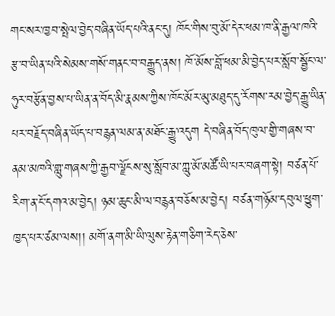གང་སར་ཁྱབ་སྤེལ་བྱེད་བཞིན་ཡོད་པའི་ནང་དུ། ཁོང་གིས་བུ་མོ་དེར་ཕམ་ཁ་ནི་རྒྱལ་ཁའི་རྩ་བ་ཡིན་པའི་སེམས་གསོ་གནང་བ་བརྒྱུད་ནས། ཁོ་མོས་བློ་ཕམ་མི་བྱེད་པར་སློབ་སྦྱོང་ལ་ཧུར་བརྩོན་བྱས་པ་ཡིན་ན་བོད་མི་རྣམས་ཀྱིས་ཁོང་མོར་མུ་མཐུད་དུ་རོགས་རམ་བྱེད་རྒྱུ་ཡིན་པར་བརྗོད་བཞིན་ཡོད་པ་བརྙན་ལམ་ན་མཐོང་རྒྱུ་འདུག དེ་བཞིན་བོད་ཁུལ་གྱི་གཞས་བ་ནམ་མཁའི་གླུ་གཞས་ཀྱི་རྒྱབ་ལྗོངས་སུ་སློབ་མ་ཀླུ་མོ་མཚོ་ཡི་པར་བཞག་སྟེ། བཙན་པོ་རིག་ན་ངོ་དགའ་མ་བྱེད། ཉམ་ཆུང་མི་ལ་བརྙན་བཅོས་མ་བྱེད། བཙན་གཉོམ་དབུལ་ཕྱུག་ཁྱད་པར་ཙམ་ལས།། མགོ་ནག་མི་ཡི་ལུས་རྟེན་གཅིག་རེད་ཅེས་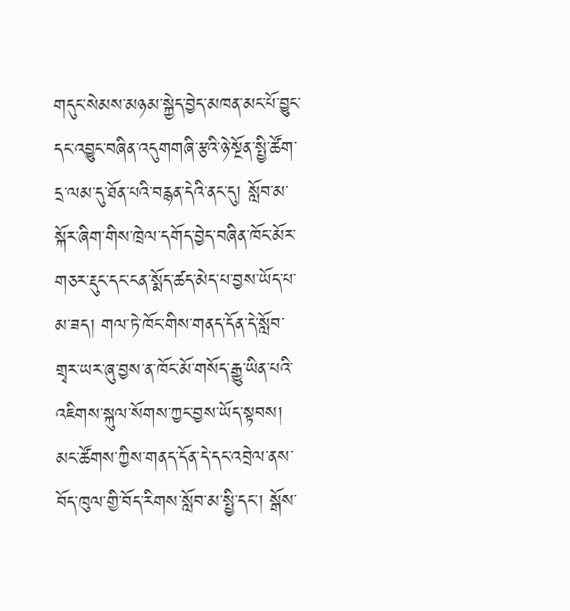གདུང་སེམས་མཉམ་སྐྱེད་བྱེད་མཁན་མང་པོ་བྱུང་དང་འབྱུང་བཞིན་འདུགགཞི་རྩའི་ཉེ་སྔོན་སྤྱི་ཚོག་དྲ་ལམ་དུ་ཐོན་པའི་བརྙན་དེའི་ནང་དུ། སློབ་མ་སྐོར་ཞིག་གིས་ཁྲེལ་དགོད་བྱེད་བཞིན་ཁོང་མོར་གཅར་རྡུང་དང་ངན་སྨོད་ཚད་མེད་པ་བྱས་ཡོད་པ་མ་ཟད། གལ་ཏེ་ཁོང་གིས་གནད་དོན་དེ་སློབ་གྲྭར་ཡར་ཞུ་བྱས་ན་ཁོང་མོ་གསོད་རྒྱུ་ཡིན་པའི་འཇིགས་སྐུལ་སོགས་ཀྱང་བྱས་ཡོད་སྟབས། མང་ཚོགས་ཀྱིས་གནད་དོན་དེ་དང་འབྲེལ་ནས་བོད་ཁུལ་གྱི་བོད་རིགས་སློབ་མ་སྤྱི་དང་། སྒོས་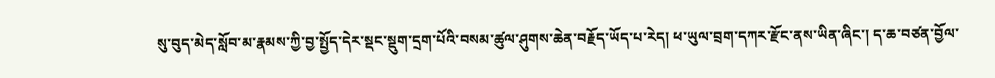སུ་བུད་མེད་སློབ་མ་རྣམས་ཀྱི་བྱ་སྤྱོད་དེར་སྡང་སྡུག་དྲག་པོའི་བསམ་ཚུལ་ཤུགས་ཆེན་བརྗོད་ཡོད་པ་རེད། ཕ་ཡུལ་བྲག་དཀར་རྫོང་ནས་ཡིན་ཞིང་། ད་ཆ་བཙན་བྱོལ་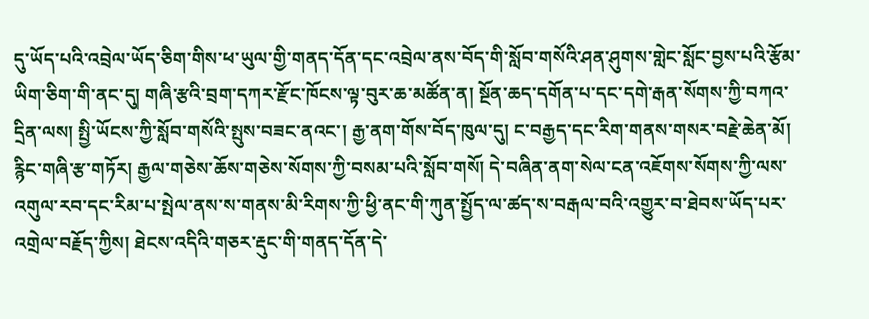དུ་ཡོད་པའི་འབྲེལ་ཡོད་ཅིག་གིས་ཕ་ཡུལ་གྱི་གནད་དོན་དང་འབྲེལ་ནས་བོད་གི་སློབ་གསོའི་ཤན་ཤུགས་གླེང་སློང་བྱས་པའི་རྩོམ་ཡིག་ཅིག་གི་ནང་དུ། གཞི་རྩའི་བྲག་དཀར་རྫོང་ཁོངས་ལྟ་བུར་ཆ་མཚོན་ན། སྔོན་ཆད་དགོན་པ་དང་དགེ་རྒན་སོགས་ཀྱི་བཀའ་དྲིན་ལས། སྤྱི་ཡོངས་ཀྱི་སློབ་གསོའི་སྤུས་བཟང་ནའང་། རྒྱ་ནག་གོས་བོད་ཁུལ་དུ། ང་བརྒྱད་དང་རིག་གནས་གསར་བརྗེ་ཆེན་མོ། རྙིང་གཞི་རྩ་གཏོར། རྒྱལ་གཅེས་ཆོས་གཅེས་སོགས་ཀྱི་བསམ་པའི་སློབ་གསོ། དེ་བཞིན་ནག་སེལ་ངན་འཇོགས་སོགས་ཀྱི་ལས་འགུལ་རབ་དང་རིམ་པ་སྤེལ་ནས་ས་གནས་མི་རིགས་ཀྱི་ཕྱི་ནང་གི་ཀུན་སྤྱོད་ལ་ཚད་ས་བརྒལ་བའི་འགྱུར་བ་ཐེབས་ཡོད་པར་འགྲེལ་བརྗོད་ཀྱིས། ཐེངས་འདིའི་གཅར་རྡུང་གི་གནད་དོན་དེ་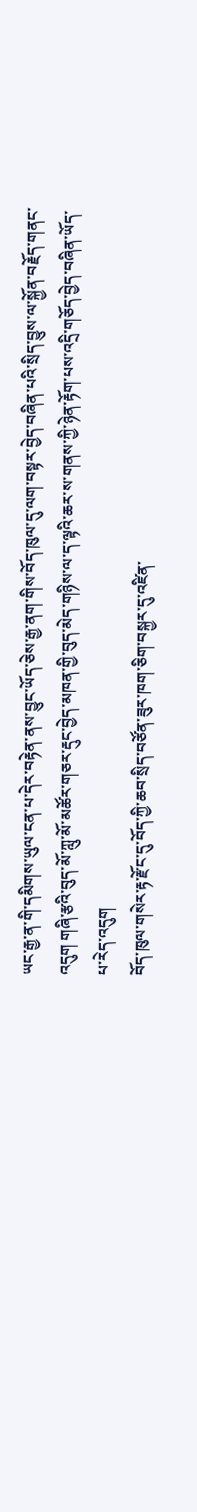ཡང་རྒྱ་ན་གི་དམིགས་ཡུལ་ངན་པ་དེར་བརྟེན་ནས་བྱུང་ཡོད་ཅེས་རྒྱ་ནག་གིས་བོད་ཁུལ་དུ་ལག་བསྟར་བྱེད་བཞིན་པའི་སྲིད་བྱུས་ལ་སྐྱོན་བརྗོད་གནང་འདུག གཞི་རྩའི་བུད་མོ་ཀླུ་མོ་མཚོར་གཅར་རྡུང་བྱེད་མཁན་གྱི་བུད་མེད་གཉིས་ལ་ད་ལྟའི་ཆར་ས་གནས་ཀྱི་ཉེན་རྟོག་པས་འདྲི་གཅོད་བྱེད་བཞིན་ཡོད་པ་རེད་འདུག
བོད་ཁུལ་གསེར་རྟ་རྫོང་དུ་བོད་ཀྱི་ཆབ་སྲིད་བཙོན་ཟུར་ཁག་ཅིག་བསྐྱར་དུ་འཛིན་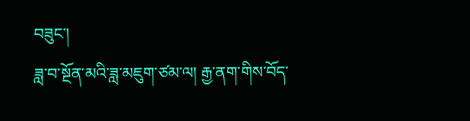བཟུང་།
ཟླ་བ་སྔོན་མའི་ཟླ་མཇུག་ཙམ་ལ། རྒྱ་ནག་གིས་བོད་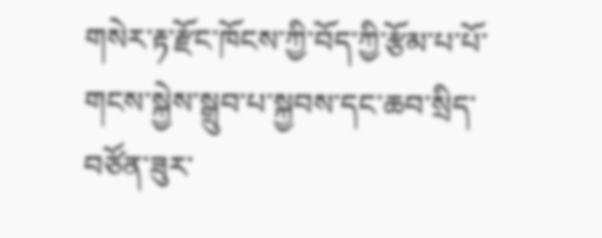གསེར་རྟ་རྫོང་ཁོངས་ཀྱི་བོད་ཀྱི་རྩོམ་པ་པོ་གངས་སྐྱེས་སྒྲུབ་པ་སྐྱབས་དང་ཆབ་སྲིད་བཙོན་ཟུར་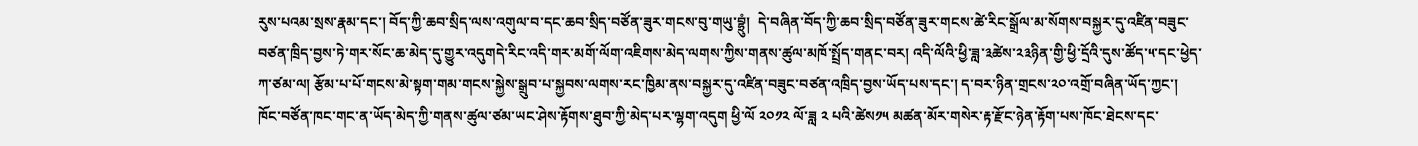རུས་པའམ་སྲས་རྣམ་དང་། བོད་ཀྱི་ཆབ་སྲིད་ལས་འགུལ་བ་དང་ཆབ་སྲིད་བཙོན་ཟུར་གངས་བུ་གཡུ་བྷྲུཾ།  དེ་བཞིན་བོད་ཀྱི་ཆབ་སྲིད་བཙོན་ཟུར་གངས་ཚེ་རིང་སྒྲོལ་མ་སོགས་བསྐྱར་དུ་འཛིན་བཟུང་བཙན་ཁྲིད་བྱས་ཏེ་གར་སོང་ཆ་མེད་དུ་གྱུར་འདུགདེ་རིང་འདི་གར་མགོ་ལོག་འཇིགས་མེད་ལགས་ཀྱིས་གནས་ཚུལ་མཁོ་སྤྲོད་གནང་བར། འདི་ལོའི་ཕྱི་ཟླ་༣ཚེས་༢༣ཉིན་གྱི་ཕྱི་དྲོའི་དུས་ཚོད་༥་དང་ཕྱེད་ཀ་ཙམ་ལ། རྩོམ་པ་པོ་གངས་མེ་སྟག་གམ་གངས་སྐྱེས་སྒྲུབ་པ་སྐྱབས་ལགས་རང་ཁྱིམ་ནས་བསྐྱར་དུ་འཛིན་བཟུང་བཙན་འཁྲིད་བྱས་ཡོད་པས་དང་། ད་བར་ཉིན་གྲངས་༢༠་འགྲོ་བཞིན་ཡོད་ཀྱང་། ཁོང་བཙོན་ཁང་གང་ན་ཡོད་མེད་ཀྱི་གནས་ཚུལ་ཙམ་ཡང་ཤེས་རྟོགས་ཐུབ་ཀྱི་མེད་པར་ལྷག་འདུག ཕྱི་ལོ ༢༠༡༢ ལོ་ཟླ ༢ པའི་ཚེས༡༥ མཚན་མོར་གསེར་རྟ་རྫོང་ཉེན་རྟོག་པས་ཁོང་ཐེངས་དང་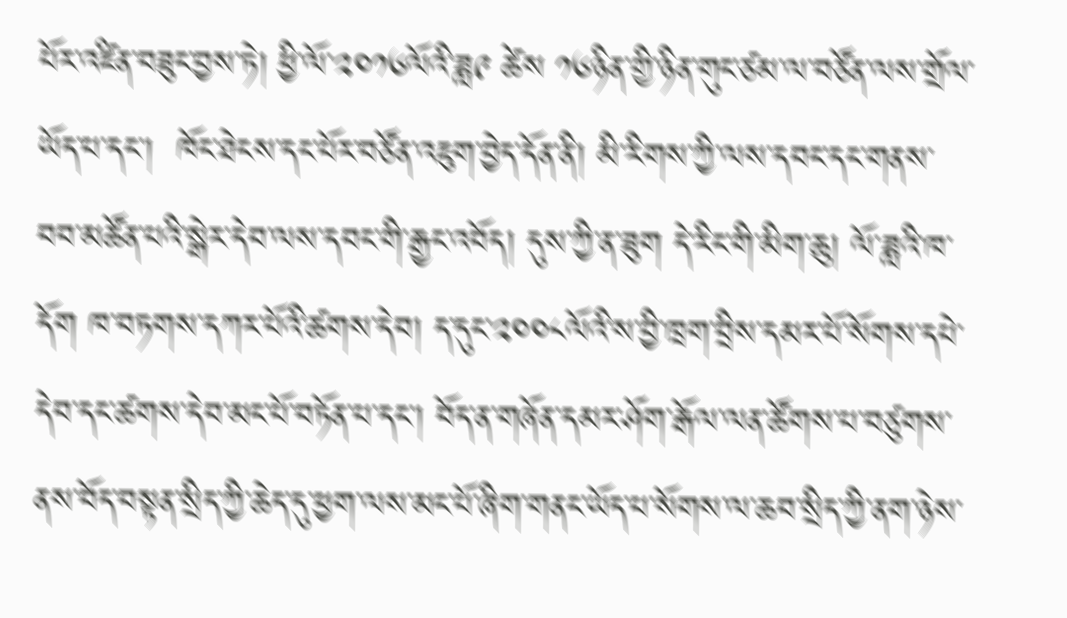པོར་འཛིན་བཟུང་བྱས་ཏེ། ཕྱི་ལོ་༢༠༡༦ལོའི་ཟླ༩ ཚེས ༡༦ཉིན་གྱི་ཉིན་གུང་ཙམ་ལ་བཙོན་ལས་གྲོལ་ཡོད་པ་དང་།  ཁོང་ཐེངས་དང་པོར་བཙོན་འཇུག་བྱེད་དོན་ནི། མི་རིགས་ཀྱི་ལས་དབང་དང་གནས་བབ་མཚོན་པའི་སྒེར་དེབ་ལས་དབང་གི་རྒྱང་འབོད། དུས་ཀྱི་ན་ཟུག དེ་རིང་གི་མིག་ཆུ། ལོ་ཟླའི་ཁ་དོག ཁ་བཏགས་དཀར་པོའི་ཚགས་དེབ། ད་དུང་༢༠༠༨ལོའི་ས་བྱི་ཁྲག་བྲིས་དམར་པོ་སོགས་དཔེ་དེབ་དང་ཚགས་དེབ་མང་པོ་བཏོན་པ་དང་། བོད་ན་གཞོན་དམར་ཤོག་རྒོལ་ལན་ཚོགས་པ་བཙུགས་ནས་བོད་བསྟན་སྲིད་ཀྱི་ཆེད་དུ་ཕྱག་ལས་མང་པོ་ཞིག་གནང་ཡོད་པ་སོགས་ལ་ཆབ་སྲིད་ཀྱི་ནག་ཉེས་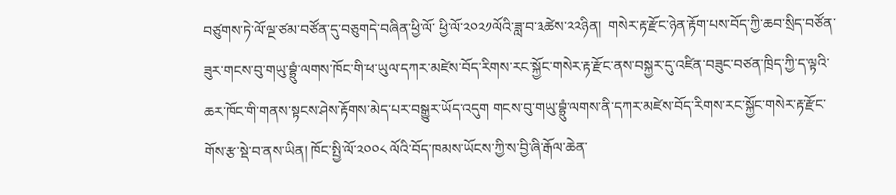བཙུགས་ཏེ་ལོ་ལྔ་ཙམ་བཙོན་དུ་བཅུགདེ་བཞིན་ཕྱི་ལོ་ ཕྱི་ལོ་༢༠༢༡ལོའི་ཟླ་བ་༣ཚེས་༢༢ཉིན།  གསེར་རྟ་རྫོང་ཉེན་རྟོག་པས་བོད་ཀྱི་ཆབ་སྲིད་བཙོན་ཟུར་གངས་བུ་གཡུ་བྷྲུཾ་ལགས་ཁོང་གི་ཕ་ཡུལ་དཀར་མཛེས་བོད་རིགས་རང་སྐྱོང་གསེར་རྟ་རྫོང་ནས་བསྐྱར་དུ་འཛིན་བཟུང་བཙན་ཁྲིད་ཀྱི་ད་ལྟའི་ཆར་ཁོང་གི་གནས་སྟངས་ཤེས་རྟོགས་མེད་པར་བསྒྱུར་ཡོད་འདུག གངས་བུ་གཡུ་བྷྲུཾ་ལགས་ནི་དཀར་མཛེས་བོད་རིགས་རང་སྐྱོང་གསེར་རྟ་རྫོང་གོས་རྩ་སྡེ་བ་ནས་ཡིན། ཁོང་སྤྱི་ལོ་༢༠༠༨ ལོའི་བོད་ཁམས་ཡོངས་ཀྱི་ས་བྱི་ཞི་རྒོལ་ཆེན་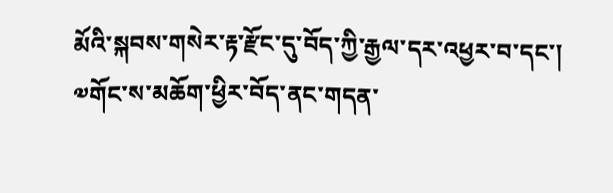མོའི་སྐབས་གསེར་རྟ་རྫོང་དུ་བོད་ཀྱི་རྒྱལ་དར་འཕྱར་བ་དང་། ༧གོང་ས་མཆོག་ཕྱིར་བོད་ནང་གདན་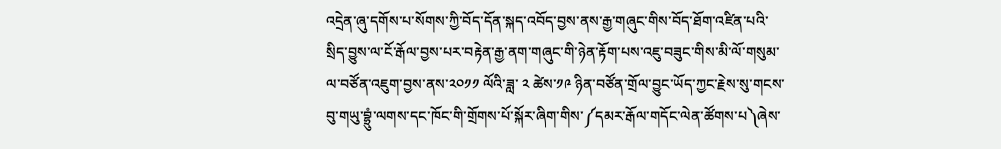འདྲེན་ཞུ་དགོས་པ་སོགས་ཀྱི་བོད་དོན་སྐད་འབོད་བྱས་ནས་རྒྱ་གཞུང་གིས་བོད་ཐོག་འཛིན་པའི་སྲིད་བྱུས་ལ་ངོ་རྒོལ་བྱས་པར་བརྟེན་རྒྱ་ནག་གཞུང་གི་ཉེན་རྟོག་པས་འཇུ་བཟུང་གིས་མི་ལོ་གསུམ་ལ་བཙོན་འཇུག་བྱས་ནས་༢༠༡༡ ལོའི་ཟླ་ ༢ ཚེས་༡༩ ཉིན་བཙོན་གྲོལ་བྱུང་ཡོད་ཀྱང་རྗེས་སུ་གངས་བུ་གཡུ་བྷྲུཾ་ལགས་དང་ཁོང་གི་གྲོགས་པོ་སྐོར་ཞིག་གིས་༼དམར་རྒོལ་གདོང་ལེན་ཚོགས་པ༽ཞེས་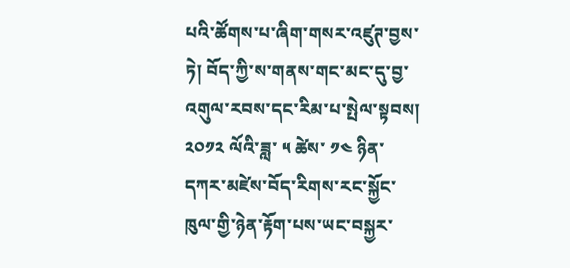པའི་ཚོགས་པ་ཞིག་གསར་འཛུཊ་བྱས་ཏེ། བོད་ཀྱི་ས་གནས་གང་མང་དུ་བྱ་འགུལ་རབས་དང་རིམ་པ་སྤེལ་སྟབས། ༢༠༡༢ ལོའི་ཟླ་ ༥ ཚེས་ ༡༤ ཉིན་དཀར་མཛེས་བོད་རིགས་རང་སྐྱོང་ཁུལ་གྱི་ཉེན་རྟོག་པས་ཡང་བསྐྱར་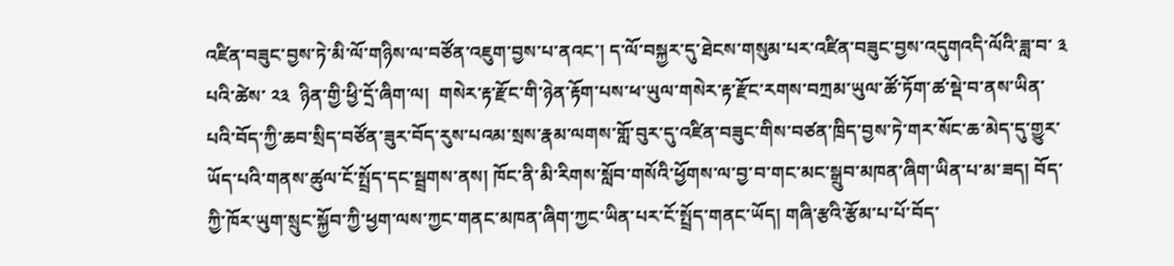འཛིན་བཟུང་བྱས་ཏེ་མི་ལོ་གཉིས་ལ་བཙོན་འཇུག་བྱས་པ་ནའང་། ད་ལོ་བསྐྱར་དུ་ཐེངས་གསུམ་པར་འཛིན་བཟུང་བྱས་འདུགའདི་ལོའི་ཟླ་བ་ ༣ པའི་ཚེས་ ༢༣  ཉིན་གྱི་ཕྱི་དྲོ་ཞིག་ལ།  གསེར་རྟ་རྫོང་གི་ཉེན་རྟོག་པས་ཕ་ཡུལ་གསེར་རྟ་རྫོང་རགས་བཀྲམ་ཡུལ་ཚོ་ཏོག་ཚ་སྡེ་བ་ནས་ཡིན་པའི་བོད་ཀྱི་ཆབ་སྲིད་བཙོན་ཟུར་བོད་རུས་པའམ་སྲས་རྣམ་ལགས་གློ་བུར་དུ་འཛིན་བཟུང་གིས་བཙན་ཁྲིད་བྱས་ཏེ་གར་སོང་ཆ་མེད་དུ་གྱུར་ཡོད་པའི་གནས་ཚུལ་ངོ་སྤྲོད་དང་སྦྲགས་ནས། ཁོང་ནི་མི་རིགས་སློབ་གསོའི་ཕྱོགས་ལ་བྱ་བ་གང་མང་སྒྲུབ་མཁན་ཞིག་ཡིན་པ་མ་ཟད། བོད་ཀྱི་ཁོར་ཡུག་སྲུང་སྐྱོབ་ཀྱི་ཕྱག་ལས་ཀྱང་གནང་མཁན་ཞིག་ཀྱང་ཡིན་པར་ངོ་སྤྲོད་གནང་ཡོད། གཞི་རྩའི་རྩོམ་པ་པོ་བོད་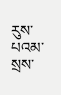རུས་པའམ་སྲས་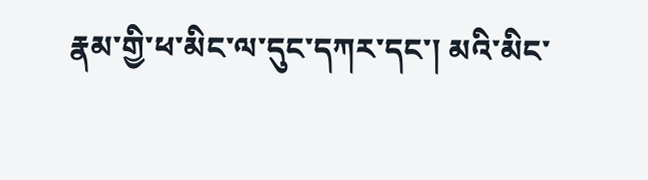རྣམ་གྱི་ཕ་མིང་ལ་དུང་དཀར་དང་། མའི་མིང་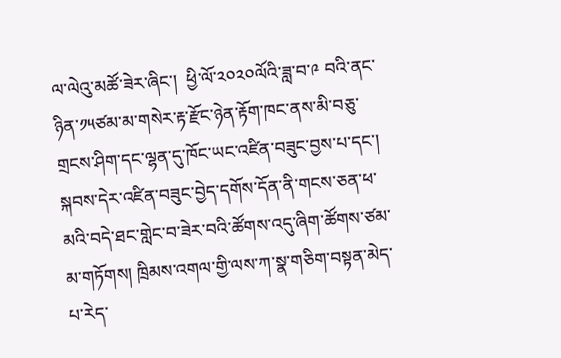ལ་ལེའུ་མཚོ་ཟེར་ཞིང་།  ཕྱི་ལོ་༢༠༢༠ལོའི་ཟླ་བ་༩ བའི་ནང་ཉིན་༡༥ཙམ་མ་གསེར་རྟ་རྫོང་ཉེན་རྟོག་ཁང་ནས་མི་བཅུ་གྲངས་ཤིག་དང་ལྷན་དུ་ཁོང་ཡང་འཛིན་བཟུང་བྱས་པ་དང་། སྐབས་དེར་འཛིན་བཟུང་བྱེད་དགོས་དོན་ནི་གངས་ཅན་ཕ་མའི་བདེ་ཐང་གླེང་བ་ཟེར་བའི་ཚོགས་འདུ་ཞིག་ཚོགས་ཙམ་མ་གཏོགས། ཁྲིམས་འགལ་གྱི་ལས་ཀ་སྣ་གཅིག་བསྟན་མེད་པ་རེད་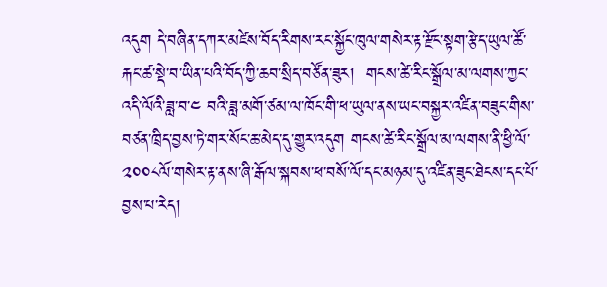འདུག དེ་བཞིན་དཀར་མཛེས་བོད་རིགས་རང་སྐྱོང་ཁུལ་གསེར་རྟ་རྫོང་སྟག་རྩེད་ཡུལ་ཚོ་རྐང་ཚ་སྡེ་བ་ཡིན་པའི་བོད་ཀྱི་ཆབ་སྲིད་བཙོན་ཟུར།  གངས་ཚེ་རིང་སྒྲོལ་མ་ལགས་ཀྱང་འདི་ལོའི་ཟླ་བ་༤ བའི་ཟླ་མགོ་ཙམ་ལ་ཁོང་གི་ཕ་ཡུལ་ནས་ཡང་བསྐྱར་འཛིན་བཟུང་གིས་བཙན་ཁྲིད་བྱས་ཏེ་གར་སོང་ཆ་མེད་དུ་གྱུར་འདུག གངས་ཚེ་རིང་སྒྲོལ་མ་ལགས་ནི་ཕྱི་ལོ་༢༠༠༨ལོ་གསེར་རྟ་ནས་ཞི་རྒོལ་སྐབས་ཕ་བསོ་ལོ་དང་མཉམ་དུ་འཛིན་ཟུང་ཐེངས་དང་པོ་བྱས་པ་རེད།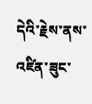དེའི་རྗེས་ནས་འཛིན་ཟུང་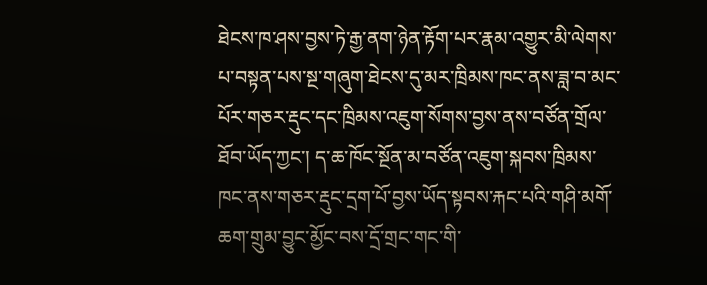ཐེངས་ཁ་ཤས་བྱས་ཏེ་རྒྱ་ནག་ཉེན་རྟོག་པར་རྣམ་འགྱུར་མི་ལེགས་པ་བསྟན་པས་སྔ་གཞུག་ཐེངས་དུ་མར་ཁྲིམས་ཁང་ནས་ཟླ་བ་མང་པོར་གཅར་རྡུང་དང་ཁྲིམས་འཇུག་སོགས་བྱས་ནས་བཙོན་གྲོལ་ཐོབ་ཡོད་ཀྱང་། ད་ཆ་ཁོང་སྔོན་མ་བཙོན་འཇུག་སྐབས་ཁྲིམས་ཁང་ནས་གཅར་རྡུང་དྲག་པོ་བྱས་ཡོད་སྟབས་རྐང་པའི་གཤི་མགོ་ཆག་གྲུམ་བྱུང་མྱོང་བས་དྲོ་གྲང་གང་གི་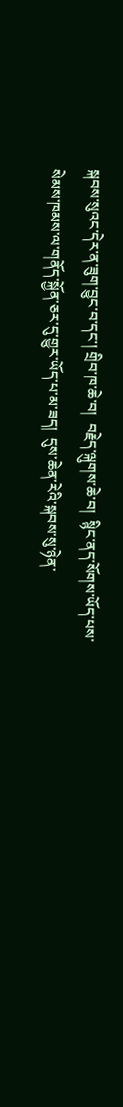སྐབས་སུའང་དེར་ན་ཟུག་བྱུང་བ་དང་། གྲིབ་ཁ་ཆེ་བ།  བརྗེད་ལྐུགས་ཆེ་བ།  སྙིང་ནད་སོགས་ཡོད་པས་སེམས་ཁམས་ལ་གནོད་སྐྱོན་ཅར་དུ་གྱུར་ཡོད་པ་མ་ཟད།  དུས་ཆེན་རེའི་སྐབས་སུ་ཉེན་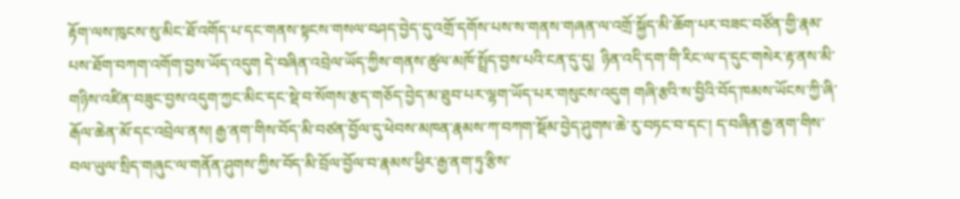རྟོག་ལས་ཁུངས་སུ་མིང་ཐོ་འགོད་པ་དང་གནས་སྟངས་གསལ་བཤད་བྱེད་དུ་འགྲོ་དགོས་པས་ས་གནས་གཞན་ལ་འགྲོ་སྐྱོད་མི་ཆོག་པར་བཟང་བཙོན་གྱི་རྣམ་པས་ཐོག་བཀག་འགོག་བྱས་ཡོད་འདུག དེ་བཞིན་འབྲེལ་ཡོད་ཀྱིས་གནས་ཚུལ་མཁོ་སྤྲོད་བྱས་པའི་ངན་དུ་དུ།  ཉིན་འདི་དག་གི་རིང་ལ་ད་དུང་གསེར་རྟ་ནས་མི་གཉིས་འཛིན་བཟུང་བྱས་འདུག་ཀྱང་མིང་དང་སྡེ་བ་སོགས་རྩད་གཅོད་བྱེད་མ་ཐུབ་པར་ལྷག་ཡོད་པར་གསུངས་འདུག གཞི་རྩའི་ས་བྱིའི་བོད་ཁམས་ཡོངས་ཀྱི་ཞི་རྒོལ་ཆེན་མོ་དང་འབྲེལ་ནས། རྒྱ་ནག་གིས་བོད་མི་བཙན་བྱོལ་དུ་ཕེབས་མཁན་རྣམས་ཀ་བཀག་སྡོམ་བྱེད་ཤུགས་ཆེ་རུ་བཏང་བ་དང་། ད་བཞིན་རྒྱ་ནག་གིས་བལ་ཡུལ་སྲིད་གཞུང་ལ་གནོན་ཤུགས་ཀྱིས་བོད་མི་བྲོལ་བྱོལ་བ་རྣམས་ཕྱིར་རྒྱ་ནག་ཏུ་རྩིས་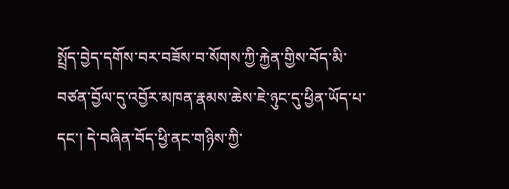སྤྲོད་བྱེད་དགོས་བར་བཟོས་བ་སོགས་ཀྱི་རྐྱེན་གྱིས་བོད་མི་བཙན་བྱོལ་དུ་འབྱོར་མཁན་རྣམས་ཆེས་ཇེ་ཉུང་དུ་ཕྱིན་ཡོད་པ་དང་། དེ་བཞིན་བོད་ཕྱི་ནང་གཉིས་ཀྱི་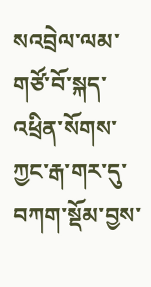སའབྲེལ་ལམ་གཙོ་བོ་སྐད་འཕྲིན་སོགས་ཀྱང་རྒ་གར་དུ་བཀག་སྡོམ་བྱས་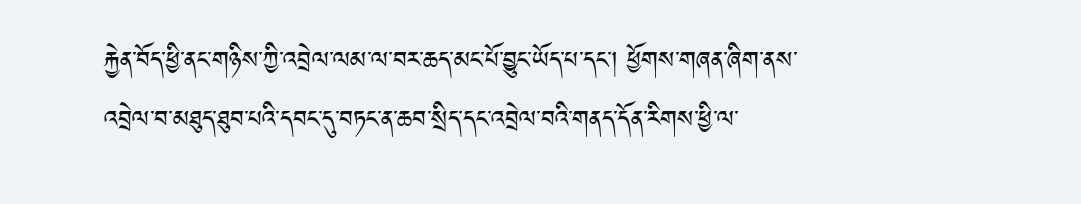རྐྱེན་བོད་ཕྱི་ནང་གཉིས་ཀྱི་འབྲེལ་ལམ་ལ་བར་ཆད་མང་པོ་བྱུང་ཡོད་པ་དང་། ཕྱོགས་གཞན་ཞིག་ནས་འབྲེལ་བ་མཐུད་ཐུབ་པའི་དབང་དུ་བཏང་ན་ཆབ་སྲིད་དང་འབྲེལ་བའི་གནད་དོན་རིགས་ཕྱི་ལ་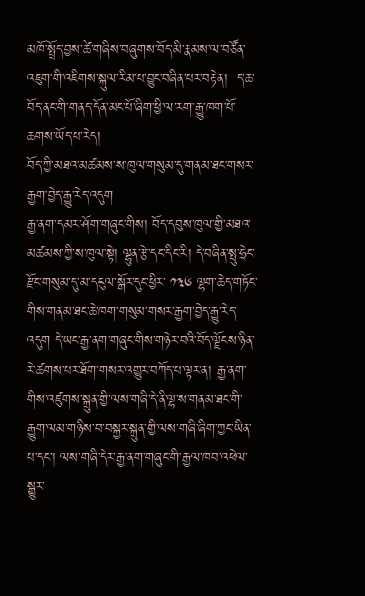མཁོ་སྤྲོད་བྱས་ཚེ་གཞིས་བཞུགས་བོད་མི་རྣམས་ལ་བཙོན་འཇུག་གི་འཇིགས་སྐུལ་རིམ་པ་བྱུང་བཞིན་པར་བརྟེན།  ད་ཆ་བོད་ནང་གི་གནད་དོན་མང་པོ་ཞིག་ཕྱི་ལ་རག་རྒྱུ་ཁག་པོ་ཆགས་ཡོད་པ་རེད།
བོད་ཀྱི་མཐའ་མཚམས་ས་ཁུལ་གསུམ་དུ་གནམ་ཐང་གསར་རྒྱག་བྱེད་རྒྱུ་རེད་འདུག
རྒྱ་ནག་དམར་ཤོག་གཞུང་གིས། བོད་དབུས་ཁུལ་གྱི་མཐའ་མཚམས་ཀྱི་ས་ཁུལ་སྟེ། ལྷུན་རྩེ་དང་དིང་རི། དེ་བཞིན་སྤུ་ཧྲེང་རྫོང་གསུམ་དུ་མ་དངུལ་སྒོར་དུང་ཕྱིར་ ༡༣༦ ལྷག་ཆེད་གཏོང་གིས་གནམ་ཐང་ཆེ་ཁག་གསུམ་གསར་རྒྱག་བྱེད་རྒྱུ་རེད་འདུག དེ་ཡང་རྒྱ་ནག་གཞུང་གིས་གཉེར་བའི་བོད་ལྗོངས་ཉིན་རེ་ཚགས་པར་ཐོག་གསར་འགྱུར་བཀོད་པ་ལྟར་ན། རྒྱ་ནག་གིས་འཛུགས་སྐྲུན་གྱི་ལས་གཞི་དེ་ནི་ལྷ་ས་གནམ་ཐང་གི་རྒྱུག་ལམ་གཉིས་བ་བསྐྱར་སྐྲུན་གྱི་ལས་གཞི་ཞིག་ཀྱང་ཡིན་པ་དང་། ལས་གཞི་དེར་རྒྱ་ནག་གཞུང་གི་རྒྱལ་ཁབ་འཕེལ་སྒྱུར་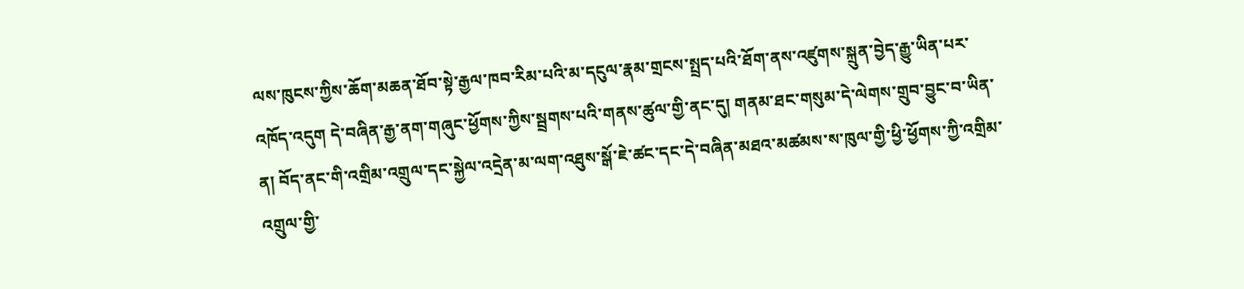ལས་ཁུངས་ཀྱིས་ཆོག་མཆན་ཐོབ་སྟེ་རྒྱལ་ཁབ་རིམ་པའི་མ་དངུལ་རྣམ་གྲངས་སྤྲད་པའི་ཐོག་ནས་འཛུགས་སྐྲུན་བྱེད་རྒྱུ་ཡིན་པར་འཁོད་འདུག དེ་བཞིན་རྒྱ་ནག་གཞུང་ཕྱོགས་ཀྱིས་སྦྲགས་པའི་གནས་ཚུལ་གྱི་ནང་དུ། གནམ་ཐང་གསུམ་དེ་ལེགས་གྲུབ་བྱུང་བ་ཡིན་ན། བོད་ནང་གི་འགྲིམ་འགྲུལ་དང་སྐྱེལ་འདྲེན་མ་ལག་འཐུས་སྒོ་ཇེ་ཚང་དང་དེ་བཞིན་མཐའ་མཚམས་ས་ཁུལ་གྱི་ཕྱི་ཕྱོགས་ཀྱི་འགྲིམ་འགྲུལ་གྱི་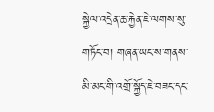སྐྱེལ་འདྲེན་ཆ་རྐྱེན་ཇེ་ལགས་སུ་གཏོང་བ། གཞན་ཡང་ས་གནས་མི་མང་གི་འགྲོ་སྐྱོད་ཇེ་བཟང་དང་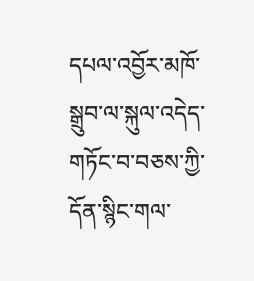དཔལ་འབྱོར་མཁོ་སྒྲུབ་ལ་སྐུལ་འདེད་གཏོང་བ་བཅས་ཀྱི་དོན་སྙིང་གལ་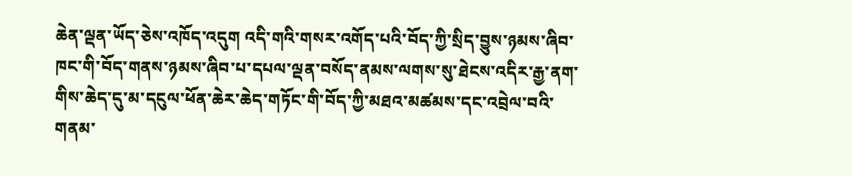ཆེན་ལྡན་ཡོད་ཅེས་འཁོད་འདུག འདི་གའི་གསར་འགོད་པའི་བོད་ཀྱི་སྲིད་བྱུས་ཉམས་ཞིབ་ཁང་གི་བོད་གནས་ཉམས་ཞིབ་པ་དཔལ་ལྡན་བསོད་ནམས་ལགས་སུ་ཐེངས་འདིར་རྒྱ་ནག་གིས་ཆེད་དུ་མ་དངུལ་ཕོན་ཆེར་ཆེད་གཏོང་གི་བོད་ཀྱི་མཐའ་མཚམས་དང་འབྲེལ་བའི་གནམ་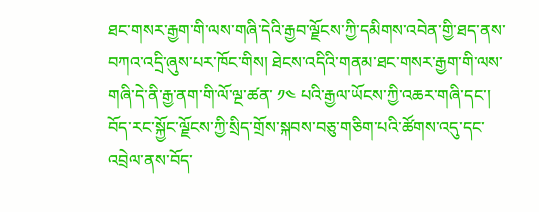ཐང་གསར་རྒྱག་གི་ལས་གཞི་དེའི་རྒྱབ་ལྗོངས་ཀྱི་དམིགས་འབེན་གྱི་ཐད་ནས་བཀའ་འདྲི་ཞུས་པར་ཁོང་གིས། ཐེངས་འདིའི་གནམ་ཐང་གསར་རྒྱག་གི་ལས་གཞི་དེ་ནི་རྒྱ་ནག་གི་ལོ་ལྔ་ཚན་ ༡༤ པའི་རྒྱལ་ཡོངས་ཀྱི་འཆར་གཞི་དང་། བོད་རང་སྐྱོང་ལྗོངས་ཀྱི་སྲིད་གྲོས་སྐབས་བཅུ་གཅིག་པའི་ཚོགས་འདུ་དང་འབྲེལ་ནས་བོད་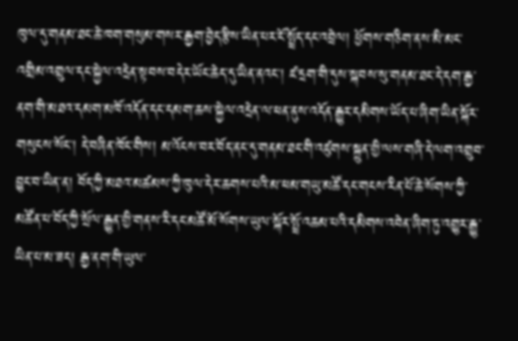ཁུལ་དུ་གནམ་ཐང་ཆེ་ཁག་གསུམ་གསར་རྒྱག་བྱེད་རྩིས་ཡིན་པར་ངོ་སྤྲོད་དང་འབྲེལ། ཕྱོགས་གཅིག་ནས་མི་མང་འགྲིམ་འགྲུལ་དང་སྐྱེལ་འདྲེན་སྟབས་བདེར་ཡོང་ཆེད་དུ་ཡིན་ནའང་། ཛ་དྲག་གི་དུས་སྐབས་སུ་གནམ་ཐང་དེ་དག་རྒྱ་ནག་གི་མཐའ་དམག་མཁོ་འདོན་དང་དམག་ཆས་སྐྱེལ་འདྲེན་ལ་ཕན་ནུས་འདོན་རྒྱུར་དམིགས་ཡོད་པ་ཞིག་ཡིན་སྐོར་གསུངས་སོང་། དེ་བཞིན་ཁོང་གིས། མ་འོངས་བར་བོད་ནང་དུ་གནམ་ཐང་གི་འཛུགས་སྐྲུན་གྱི་ལས་གཞི་དེ་ལག་འགྲུབ་བྱུང་བ་ཡིན་ན། བོད་ཀྱི་མཐའ་མཚམས་ཀྱི་ཁུལ་དེར་ཆགས་པའི་མ་ཕམ་གཡུ་མཚོ་དང་གངས་རིན་པོ་ཆེ་སོགས་ཀྱི་མཚོན་པ་བོད་ཀྱི་སྲོལ་རྒྱུན་གྱི་གནས་རི་དང་མཚོ་མོ་སོགས་ཡུལ་སྐོར་སྤྲོ་འཆམ་པའི་དམིགས་འབེན་ཞིག་ཏུ་འགྱུར་རྒྱུ་ཡིན་པ་མ་ཟད། རྒྱ་ནག་གི་ཡུལ་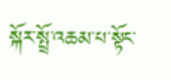སྐོར་སྤྲོ་འཆམ་པ་སྟོང་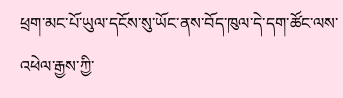ཕྲག་མང་པོ་ཡུལ་དངོས་སུ་ཡོང་ནས་བོད་ཁུལ་དེ་དག་ཚོང་ལས་འཕེལ་རྒྱས་ཀྱི་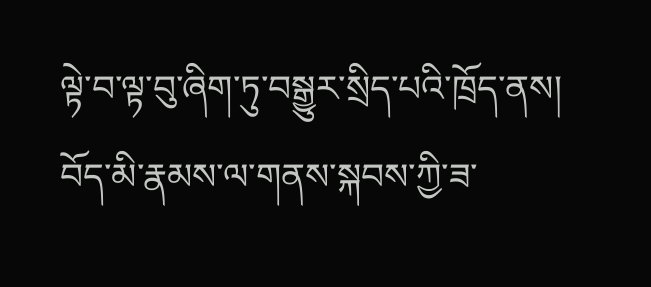ལྟེ་བ་ལྟ་བུ་ཞིག་ཏུ་བསྒྱུར་སྲིད་པའི་ཁྲོད་ནས། བོད་མི་རྣམས་ལ་གནས་སྐབས་ཀྱི་ཟ་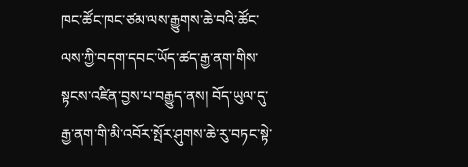ཁང་ཚོང་ཁང་ཙམ་ལས་རྒྱུགས་ཆེ་བའི་ཚོང་ལས་ཀྱི་བདག་དབང་ཡོད་ཚད་རྒྱ་ནག་གིས་སྟངས་འཛིན་བྱས་པ་བརྒྱུད་ནས། བོད་ཡུལ་དུ་རྒྱ་ནག་གི་མི་འབོར་སྤོར་ཤུགས་ཆེ་རུ་བཏང་སྟེ་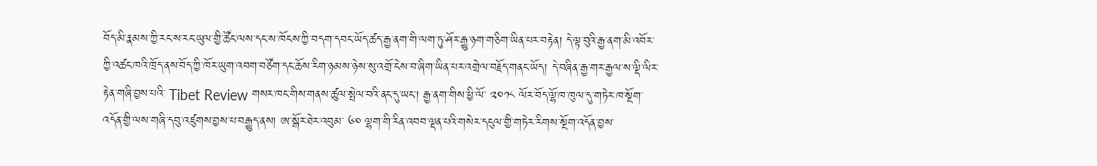བོད་མི་རྣམས་ཀྱི་རང་ས་རང་ཡུལ་གྱི་ཚོང་ལས་དང་ས་ཁོངས་ཀྱི་བདག་དབང་ཡོད་ཚད་རྒྱ་ནག་གི་ལག་ཏུ་ཤོར་རྒྱུ་ཉག་གཅིག་ཡིན་པར་བརྟེན། དེ་ལྟ་བུའི་རྒྱ་ནག་མི་འབོར་ཀྱི་འཚང་ཁའི་ཁྲོད་ནས་བོད་ཀྱི་ཁོར་ཡུག་འབག་བཙོག་དང་ཆོས་རིག་ཉམས་ཉེས་སུ་འགྲོ་ངེས་བ་ཞིག་ཡིན་པར་འགྲེལ་བརྗོད་གནང་ཡོད། དེ་བཞིན་རྒྱ་གར་རྒྱལ་ས་ལྡི་ལིར་རྟེན་གཞི་བྱས་པའི་ Tibet Review གསར་ཁང་གིས་གནས་ཚུལ་སྤེལ་བའི་ནང་དུ་ཡང་། རྒྱ་ནག་གིས་ཕྱི་ལོ་ ༢༠༡༨ ལོར་བོད་ལྷོ་ཁ་ཁུལ་དུ་གཏེར་ཁ་སྔོག་འདོན་གྱི་ལས་གཞི་དབུ་འཛུགས་བྱས་པ་བརྒྱུད་ནས། ཨ་སྒོར་ཐེར་འབུམ་ ༦༠ ལྷག་གི་རིན་འབབ་ལྡན་པའི་གསེར་དངུལ་གྱི་གཏེར་རིགས་སྔོག་འདོན་བྱས་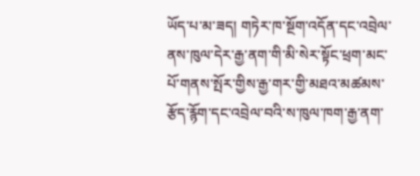ཡོད་པ་མ་ཟད། གཏེར་ཁ་སྔོག་འདོན་དང་འབྲེལ་ནས་ཁུལ་དེར་རྒྱ་ནག་གི་མི་སེར་སྟོང་ཕྲག་མང་པོ་གནས་སྤོར་གྱིས་རྒྱ་གར་གྱི་མཐའ་མཚམས་རྩོད་རྙོག་དང་འབྲེལ་བའི་ས་ཁུལ་ཁག་རྒྱ་ནག་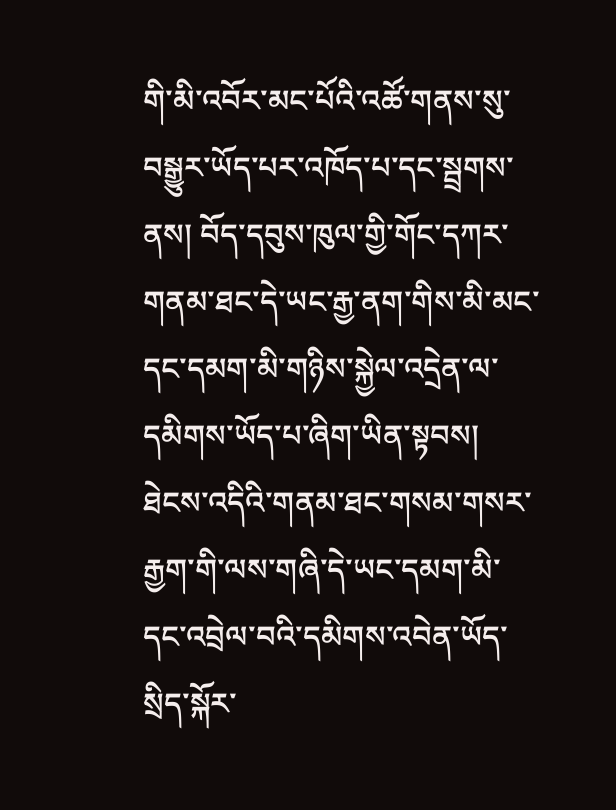གི་མི་འབོར་མང་པོའི་འཚོ་གནས་སུ་བསྒྱུར་ཡོད་པར་འཁོད་པ་དང་སྦྲགས་ནས། བོད་དབུས་ཁུལ་གྱི་གོང་དཀར་གནམ་ཐང་དེ་ཡང་རྒྱ་ནག་གིས་མི་མང་དང་དམག་མི་གཉིས་སྐྱེལ་འདྲེན་ལ་དམིགས་ཡོད་པ་ཞིག་ཡིན་སྟབས། ཐེངས་འདིའི་གནམ་ཐང་གསམ་གསར་རྒྱག་གི་ལས་གཞི་དེ་ཡང་དམག་མི་དང་འབྲེལ་བའི་དམིགས་འབེན་ཡོད་སྲིད་སྐོར་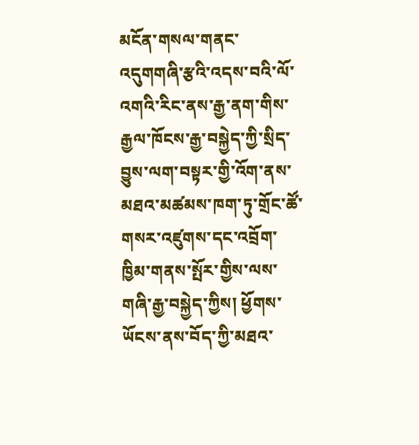མངོན་གསལ་གནང་འདུགགཞི་རྩའི་འདས་བའི་ལོ་འགའི་རིང་ནས་རྒྱ་ནག་གིས་རྒྱལ་ཁོངས་རྒྱ་བསྐྱེད་ཀྱི་སྲིད་བྱུས་ལག་བསྟར་གྱི་འོག་ནས་མཐའ་མཚམས་ཁག་ཏུ་གྲོང་ཚོ་གསར་འཛུགས་དང་འབྲོག་ཁྱིམ་གནས་སྤོར་གྱིས་ལས་གཞི་རྒྱ་བསྐྱེད་ཀྱིས། ཕྱོགས་ཡོངས་ནས་བོད་ཀྱི་མཐའ་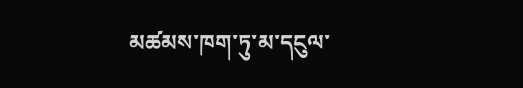མཚམས་ཁག་ཏུ་མ་དངུལ་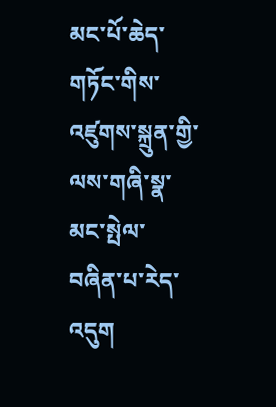མང་པོ་ཆེད་གཏོང་གིས་འཛུགས་སྐྲུན་གྱི་ལས་གཞི་སྣ་མང་སྤེལ་བཞིན་པ་རེད་འདུག